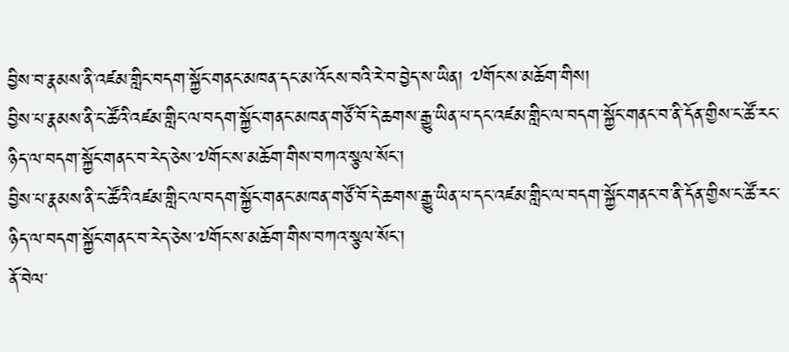བྱིས་བ་རྣམས་ནི་འཛམ་གླིང་བདག་སྐྱོང་གནང་མཁན་དང་མ་འོངས་བའི་རེ་བ་བྱེད་ས་ཡིན། ༧གོང་ས་མཆོག་གིས།
བྱིས་པ་རྣམས་ནི་ང་ཚོའི་འཛམ་གླིང་ལ་བདག་སྐྱོང་གནང་མཁན་གཙོ་བོ་དེ་ཆགས་རྒྱུ་ཡིན་པ་དང་འཛམ་གླིང་ལ་བདག་སྐྱོང་གནང་བ་ནི་དོན་གྱིས་ང་ཚོ་རང་ཉིད་ལ་བདག་སྐྱོང་གནང་བ་རེད་ཅེས་༧གོང་ས་མཆོག་གིས་བཀའ་སྩལ་སོང་།
བྱིས་པ་རྣམས་ནི་ང་ཚོའི་འཛམ་གླིང་ལ་བདག་སྐྱོང་གནང་མཁན་གཙོ་བོ་དེ་ཆགས་རྒྱུ་ཡིན་པ་དང་འཛམ་གླིང་ལ་བདག་སྐྱོང་གནང་བ་ནི་དོན་གྱིས་ང་ཚོ་རང་ཉིད་ལ་བདག་སྐྱོང་གནང་བ་རེད་ཅེས་༧གོང་ས་མཆོག་གིས་བཀའ་སྩལ་སོང་།
ནོ་བེལ་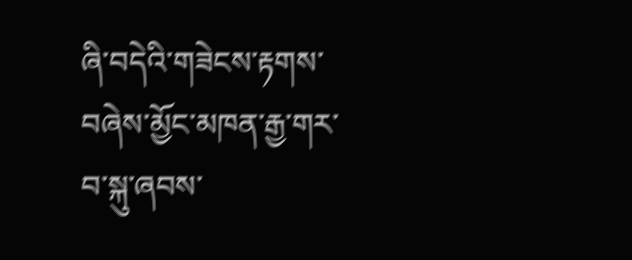ཞི་བདེའི་གཟེངས་རྟགས་བཞེས་མྱོང་མཁན་རྒྱ་གར་བ་སྐུ་ཞབས་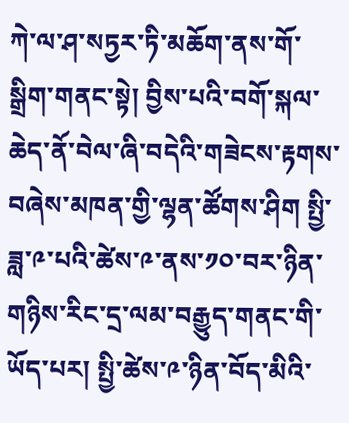ཀེ་ལ་ཤ་སཏྱར་ཏི་མཆོག་ནས་གོ་སྒྲིག་གནང་སྟེ། བྱིས་པའི་བགོ་སྐལ་ཆེད་ནོ་བེལ་ཞི་བདེའི་གཟེངས་རྟགས་བཞེས་མཁན་གྱི་ལྷན་ཚོགས་ཤིག སྤྱི་ཟླ་༩་པའི་ཚེས་༩་ནས་༡༠་བར་ཉིན་གཉིས་རིང་དྲ་ལམ་བརྒྱུད་གནང་གི་ཡོད་པར། སྤྱི་ཚེས་༩་ཉིན་བོད་མིའི་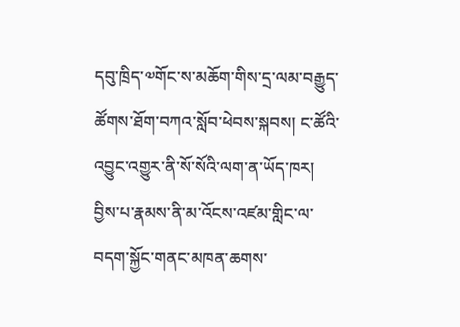དབུ་ཁྲིད་༧གོང་ས་མཆོག་གིས་དྲ་ལམ་བརྒྱུད་ཚོགས་ཐོག་བཀའ་སློབ་ཕེབས་སྐབས། ང་ཚོའི་འབྱུང་འགྱུར་ནི་སོ་སོའི་ལག་ན་ཡོད་ཁར། བྱིས་པ་རྣམས་ནི་མ་འོངས་འཛམ་གླིང་ལ་བདག་སྐྱོང་གནང་མཁན་ཆགས་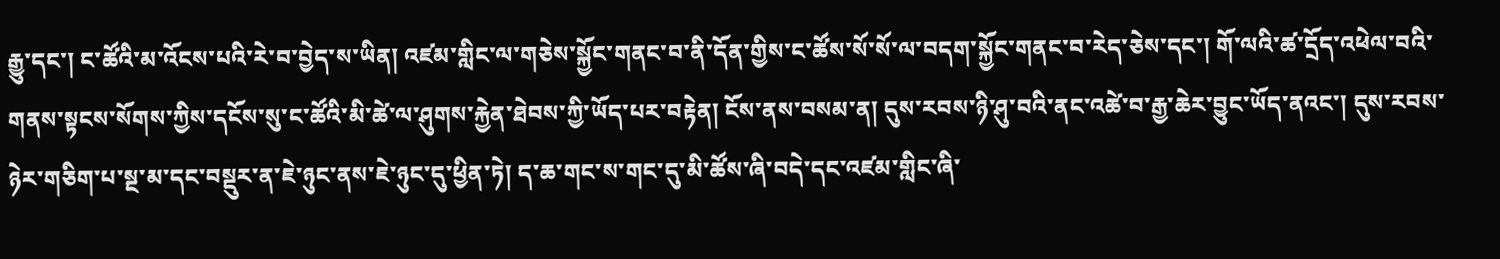རྒྱུ་དང་། ང་ཚོའི་མ་འོངས་པའི་རེ་བ་བྱེད་ས་ཡིན། འཛམ་གླིང་ལ་གཅེས་སྐྱོང་གནང་བ་ནི་དོན་གྱིས་ང་ཚོས་སོ་སོ་ལ་བདག་སྐྱོང་གནང་བ་རེད་ཅེས་དང་། གོ་ལའི་ཚ་དྲོད་འཕེལ་བའི་གནས་སྟངས་སོགས་ཀྱིས་དངོས་སུ་ང་ཚོའི་མི་ཚེ་ལ་ཤུགས་རྐྱེན་ཐེབས་ཀྱི་ཡོད་པར་བརྟེན། ངོས་ནས་བསམ་ན། དུས་རབས་ཉི་ཤུ་བའི་ནང་འཚེ་བ་རྒྱ་ཆེར་བྱུང་ཡོད་ནའང་། དུས་རབས་ཉེར་གཅིག་པ་སྔ་མ་དང་བསྡུར་ན་ཇེ་ཉུང་ནས་ཇེ་ཉུང་དུ་ཕྱིན་ཏེ། ད་ཆ་གང་ས་གང་དུ་མི་ཚོས་ཞི་བདེ་དང་འཛམ་གླིང་ཞི་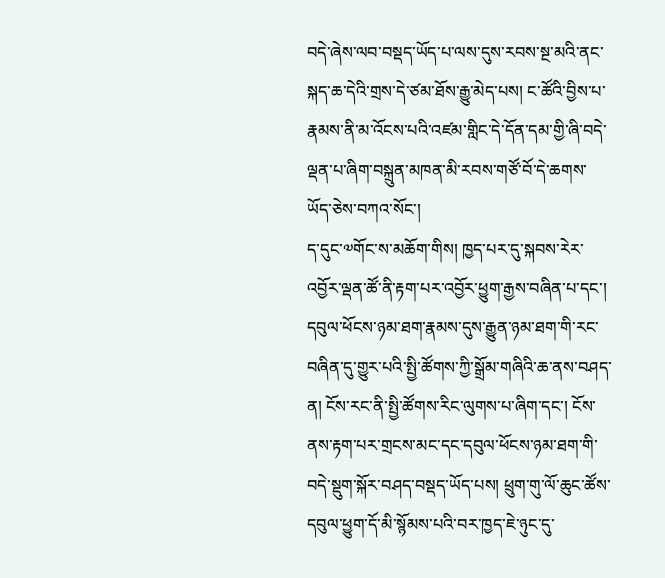བདེ་ཞེས་ལབ་བསྡད་ཡོད་པ་ལས་དུས་རབས་སྔ་མའི་ནང་སྐད་ཆ་དེའི་གྲས་དེ་ཙམ་ཐོས་རྒྱུ་མེད་པས། ང་ཚོའི་བྱིས་པ་རྣམས་ནི་མ་འོངས་པའི་འཛམ་གླིང་དེ་དོན་དམ་གྱི་ཞི་བདེ་ལྡན་པ་ཞིག་བསྐྲུན་མཁན་མི་རབས་གཙོ་བོ་དེ་ཆགས་ཡོད་ཅེས་བཀའ་སོང་།
ད་དུང་༧གོང་ས་མཆོག་གིས། ཁྱད་པར་དུ་སྐབས་རེར་འབྱོར་ལྡན་ཚོ་ནི་རྟག་པར་འབྱོར་ཕྱུག་རྒྱས་བཞིན་པ་དང་། དབུལ་ཕོངས་ཉམ་ཐག་རྣམས་དུས་རྒྱུན་ཉམ་ཐག་གི་རང་བཞིན་དུ་གྱུར་པའི་སྤྱི་ཚོགས་ཀྱི་སྒྲོམ་གཞིའི་ཆ་ནས་བཤད་ན། ངོས་རང་ནི་སྤྱི་ཚོགས་རིང་ལུགས་པ་ཞིག་དང་། ངོས་ནས་རྟག་པར་གྲངས་མང་དང་དབུལ་ཕོངས་ཉམ་ཐག་གི་བདེ་སྡུག་སྐོར་བཤད་བསྡད་ཡོད་པས། ཕྲུག་གུ་ལོ་ཆུང་ཚོས་དབུལ་ཕྱུག་དོ་མི་སྙོམས་པའི་བར་ཁྱད་ཇེ་ཉུང་དུ་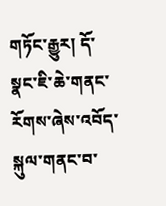གཏོང་རྒྱུར། དོ་སྣང་ཇི་ཆེ་གནང་རོགས་ཞེས་འབོད་སྐུལ་གནང་བ་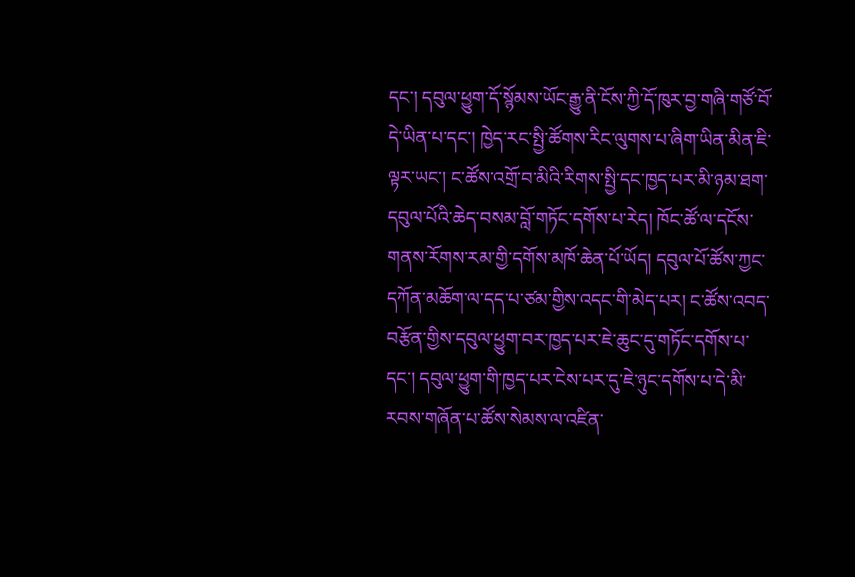དང་། དབུལ་ཕྱུག་དོ་སྙོམས་ཡོང་རྒྱུ་ནི་ངོས་ཀྱི་དོ་ཁུར་བྱ་གཞི་གཙོ་བོ་དེ་ཡིན་པ་དང་། ཁྱེད་རང་སྤྱི་ཚོགས་རིང་ལུགས་པ་ཞིག་ཡིན་མིན་ཇི་ལྟར་ཡང་། ང་ཚོས་འགྲོ་བ་མིའི་རིགས་སྤྱི་དང་ཁྱད་པར་མི་ཉམ་ཐག་དབུལ་པོའི་ཆེད་བསམ་བློ་གཏོང་དགོས་པ་རེད། ཁོང་ཚོ་ལ་དངོས་གནས་རོགས་རམ་གྱི་དགོས་མཁོ་ཆེན་པོ་ཡོད། དབུལ་པོ་ཚོས་ཀྱང་དཀོན་མཆོག་ལ་དད་པ་ཙམ་གྱིས་འདང་གི་མེད་པར། ང་ཚོས་འབད་བརྩོན་གྱིས་དབུལ་ཕྱུག་བར་ཁྱད་པར་ཇེ་ཆུང་དུ་གཏོང་དགོས་པ་དང་། དབུལ་ཕྱུག་གི་ཁྱད་པར་ངེས་པར་དུ་ཇེ་ཉུང་དགོས་པ་དེ་མི་རབས་གཞོན་པ་ཚོས་སེམས་ལ་འཛིན་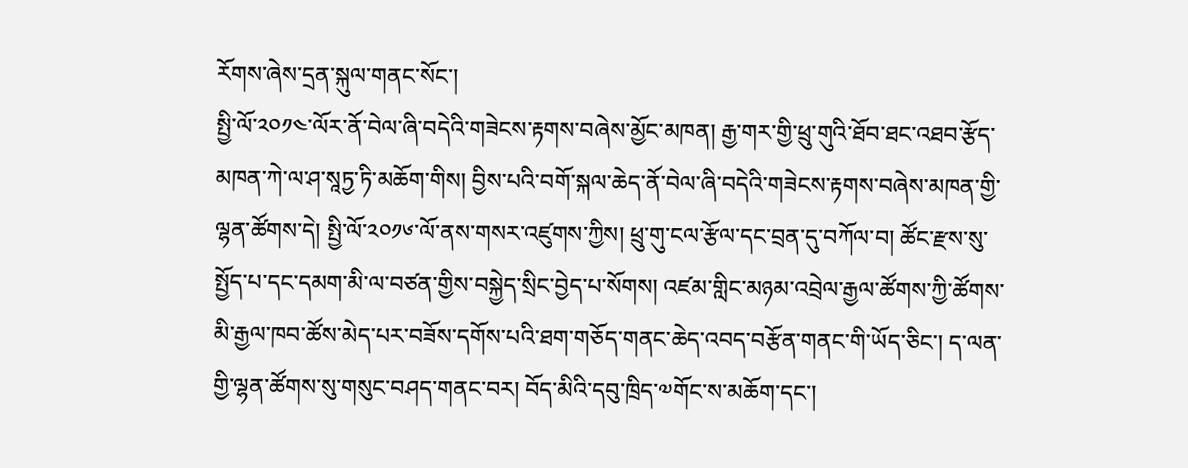རོགས་ཞེས་དྲན་སྐུལ་གནང་སོང་།
སྤྱི་ལོ་༢༠༡༤་ལོར་ནོ་བེལ་ཞི་བདེའི་གཟེངས་རྟགས་བཞེས་མྱོང་མཁན། རྒྱ་གར་གྱི་ཕྲུ་གུའི་ཐོབ་ཐང་འཐབ་རྩོད་མཁན་ཀེ་ལ་ཤ་སཱཏྱ་ཏི་མཆོག་གིས། བྱིས་པའི་བགོ་སྐལ་ཆེད་ནོ་བེལ་ཞི་བདེའི་གཟེངས་རྟགས་བཞེས་མཁན་གྱི་ལྷན་ཚོགས་དེ། སྤྱི་ལོ་༢༠༡༦་ལོ་ནས་གསར་འཛུགས་ཀྱིས། ཕྲུ་གུ་ངལ་རྩོལ་དང་བྲན་དུ་བཀོལ་བ། ཚོང་རྫས་སུ་སྤྱོད་པ་དང་དམག་མི་ལ་བཙན་གྱིས་བསྐྱེད་སྲིང་བྱེད་པ་སོགས། འཛམ་གླིང་མཉམ་འབྲེལ་རྒྱལ་ཚོགས་ཀྱི་ཚོགས་མི་རྒྱལ་ཁབ་ཚོས་མེད་པར་བཟོས་དགོས་པའི་ཐག་གཅོད་གནང་ཆེད་འབད་བརྩོན་གནང་གི་ཡོད་ཅིང་། ད་ལན་གྱི་ལྷན་ཚོགས་སུ་གསུང་བཤད་གནང་བར། བོད་མིའི་དབུ་ཁྲིད་༧གོང་ས་མཆོག་དང་།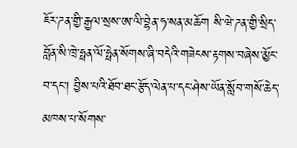ཇོར་ཌན་གྱི་རྒྱལ་སྲས་ཨ་ལི་བྷེན་ཧ་སན་མཆོག སི་ཝེ་ཌན་གྱི་སྲིད་བློན་སི་ཁྲེ་ཧྥན་ལོ་ཧྥེན་སོགས་ཞི་བདེའི་གཟེངས་རྟགས་བཞེས་མྱོང་བ་དང་། བྱིས་པའི་ཐོབ་ཐང་རྩོད་ལེན་པ་དང་ཤེས་ཡོན་སློབ་གསོ་ཆེད་མཁས་པ་སོགས་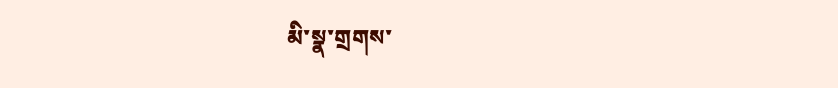མི་སྣ་གྲགས་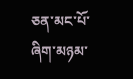ཅན་མང་པོ་ཞིག་མཉམ་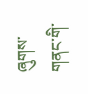ཞུགས་གནང་གི་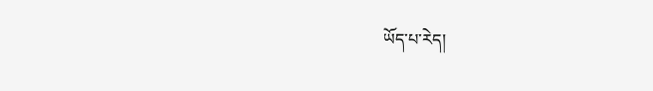ཡོད་པ་རེད།